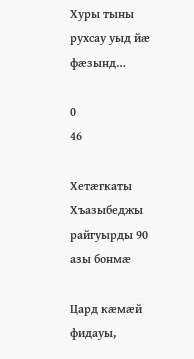Хуры тыны рухсау уыд йæ фæзынд…

0
46

Хетæгкаты Хъазыбеджы райгуырды 90 азы бонмæ

Цард кæмæй фидауы,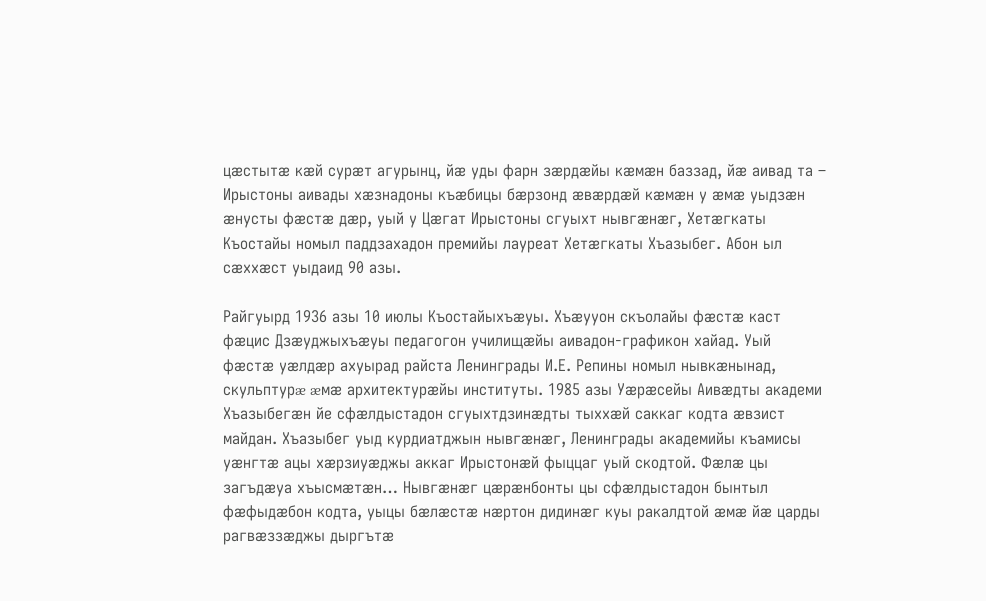цæстытæ кæй сурæт агурынц, йæ уды фарн зæрдæйы кæмæн баззад, йæ аивад та – Ирыстоны аивады хæзнадоны къæбицы бæрзонд æвæрдæй кæмæн у æмæ уыдзæн æнусты фæстæ дæр, уый у Цæгат Ирыстоны сгуыхт нывгæнæг, Хетæгкаты Къостайы номыл паддзахадон премийы лауреат Хетæгкаты Хъазыбег. Абон ыл сæххæст уыдаид 90 азы.

Райгуырд 1936 азы 10 июлы Къостайыхъæуы. Хъæууон скъолайы фæстæ каст фæцис Дзæуджыхъæуы педагогон училищæйы аивадон-графикон хайад. Уый фæстæ уæлдæр ахуырад райста Ленинграды И.Е. Репины номыл нывкæнынад, скульптурæ æмæ архитектурæйы институты. 1985 азы Уæрæсейы Аивæдты академи Хъазыбегæн йе сфæлдыстадон сгуыхтдзинæдты тыххæй саккаг кодта æвзист майдан. Хъазыбег уыд курдиатджын нывгæнæг, Ленинграды академийы къамисы уæнгтæ ацы хæрзиуæджы аккаг Ирыстонæй фыццаг уый скодтой. Фæлæ цы загъдæуа хъысмæтæн… Нывгæнæг цæрæнбонты цы сфæлдыстадон бынтыл фæфыдæбон кодта, уыцы бæлæстæ нæртон дидинæг куы ракалдтой æмæ йæ царды рагвæззæджы дыргътæ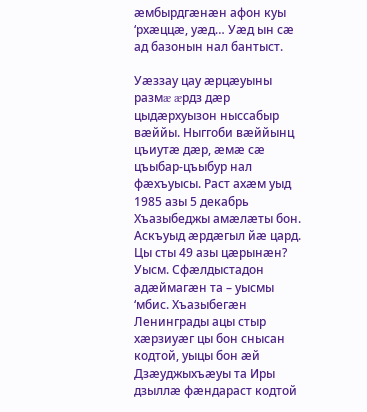æмбырдгæнæн афон куы ‘рхæццæ, уæд… Уæд ын сæ ад базонын нал бантыст.

Уæззау цау æрцæуыны размæ æрдз дæр цыдæрхуызон ныссабыр вæййы. Ныггоби вæййынц цъиутæ дæр, æмæ сæ цъыбар-цъыбур нал фæхъуысы. Раст ахæм уыд 1985 азы 5 декабрь Хъазыбеджы амæлæты бон. Аскъуыд æрдæгыл йæ цард. Цы сты 49 азы цæрынæн? Уысм. Сфæлдыстадон адæймагæн та – уысмы ‘мбис. Хъазыбегæн Ленинграды ацы стыр хæрзиуæг цы бон снысан кодтой, уыцы бон æй Дзæуджыхъæуы та Иры дзыллæ фæндараст кодтой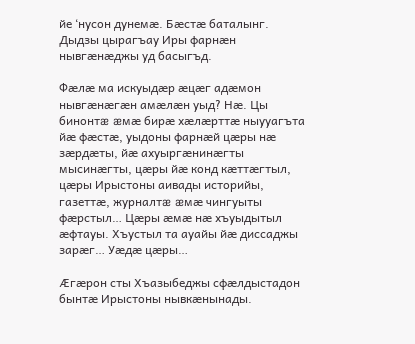йе ‘нусон дунемæ. Бæстæ баталынг. Дыдзы цырагъау Иры фарнæн нывгæнæджы уд басыгъд.

Фæлæ ма искуыдæр æцæг адæмон нывгæнæгæн амæлæн уыд? Нæ. Цы бинонтæ æмæ бирæ хæлæрттæ ныууагъта йæ фæстæ, уыдоны фарнæй цæры нæ зæрдæты, йæ ахуыргæнинæгты мысинæгты, цæры йæ конд кæттæгтыл, цæры Ирыстоны аивады историйы, газеттæ, журналтæ æмæ чингуыты фæрстыл… Цæры æмæ нæ хъуыдытыл æфтауы. Хъустыл та ауайы йæ диссаджы зарæг… Уæдæ цæры…

Æгæрон сты Хъазыбеджы сфæлдыстадон бынтæ Ирыстоны нывкæнынады.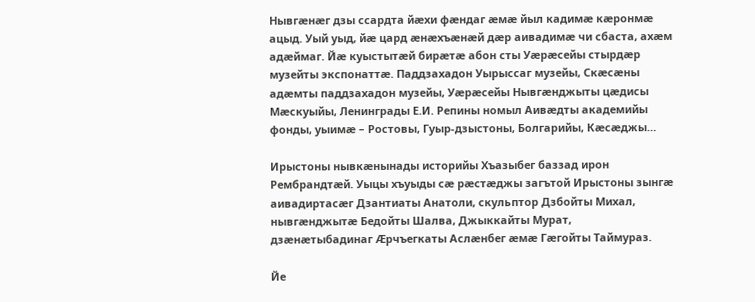Нывгæнæг дзы ссардта йæхи фæндаг æмæ йыл кадимæ кæронмæ ацыд. Уый уыд, йæ цард æнæхъæнæй дæр аивадимæ чи сбаста, ахæм адæймаг. Йæ куыстытæй бирæтæ абон сты Уæрæсейы стырдæр музейты экспонаттæ. Паддзахадон Уырыссаг музейы, Скæсæны адæмты паддзахадон музейы, Уæрæсейы Нывгæнджыты цæдисы Мæскуыйы, Ленинграды Е.И. Репины номыл Аивæдты академийы фонды, уыимæ – Ростовы, Гуыр-дзыстоны, Болгарийы, Кæсæджы…

Ирыстоны нывкæнынады историйы Хъазыбег баззад ирон Рембрандтæй. Уыцы хъуыды сæ рæстæджы загътой Ирыстоны зынгæ аивадиртасæг Дзантиаты Анатоли, скульптор Дзбойты Михал, нывгæнджытæ Бедойты Шалва, Джыккайты Мурат, дзæнæтыбадинаг Æрчъегкаты Аслæнбег æмæ Гæгойты Таймураз.

Йе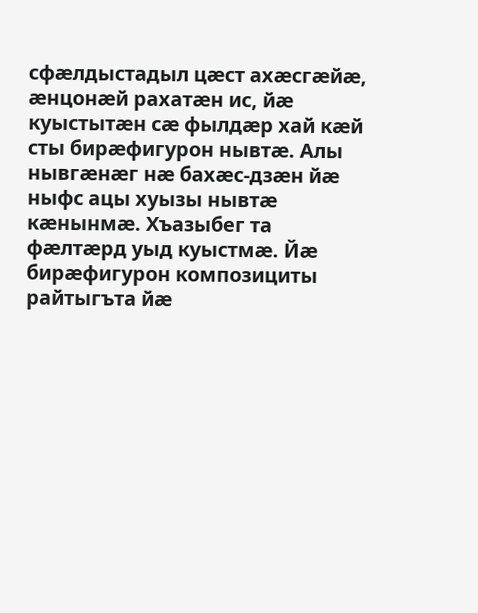сфæлдыстадыл цæст ахæсгæйæ, æнцонæй рахатæн ис, йæ куыстытæн сæ фылдæр хай кæй сты бирæфигурон нывтæ. Алы нывгæнæг нæ бахæс-дзæн йæ ныфс ацы хуызы нывтæ кæнынмæ. Хъазыбег та фæлтæрд уыд куыстмæ. Йæ бирæфигурон композициты райтыгъта йæ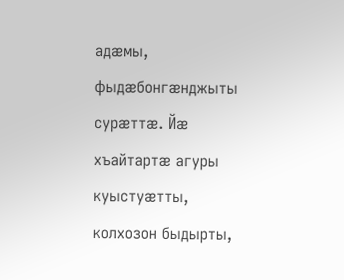адæмы, фыдæбонгæнджыты сурæттæ. Йæ хъайтартæ агуры куыстуæтты, колхозон быдырты,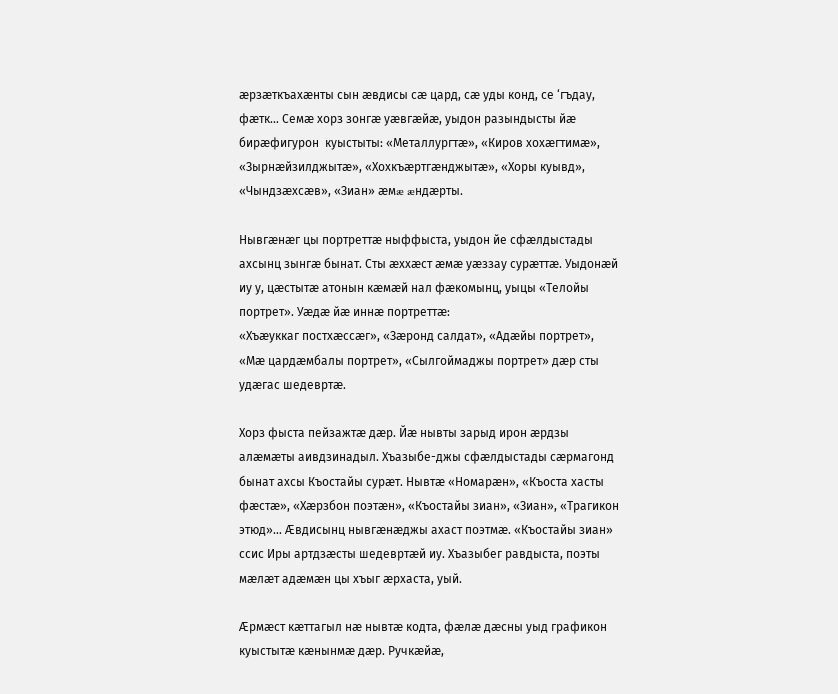æрзæткъахæнты сын æвдисы сæ цард, сæ уды конд, се ‘гъдау, фæтк… Семæ хорз зонгæ уæвгæйæ, уыдон разындысты йæ бирæфигурон  куыстыты: «Металлургтæ», «Киров хохæгтимæ», «Зырнæйзилджытæ», «Хохкъæртгæнджытæ», «Хоры куывд», «Чындзæхсæв», «Зиан» æмæ æндæрты.

Нывгæнæг цы портреттæ ныффыста, уыдон йе сфæлдыстады ахсынц зынгæ бынат. Сты æххæст æмæ уæззау сурæттæ. Уыдонæй иу у, цæстытæ атонын кæмæй нал фæкомынц, уыцы «Телойы портрет». Уæдæ йæ иннæ портреттæ:
«Хъæуккаг постхæссæг», «Зæронд салдат», «Адæйы портрет», «Мæ цардæмбалы портрет», «Сылгоймаджы портрет» дæр сты удæгас шедевртæ.

Хорз фыста пейзажтæ дæр. Йæ нывты зарыд ирон æрдзы алæмæты аивдзинадыл. Хъазыбе-джы сфæлдыстады сæрмагонд бынат ахсы Къостайы сурæт. Нывтæ «Номарæн», «Къоста хасты фæстæ», «Хæрзбон поэтæн», «Къостайы зиан», «Зиан», «Трагикон этюд»… Æвдисынц нывгæнæджы ахаст поэтмæ. «Къостайы зиан» ссис Иры артдзæсты шедевртæй иу. Хъазыбег равдыста, поэты мæлæт адæмæн цы хъыг æрхаста, уый.

Æрмæст кæттагыл нæ нывтæ кодта, фæлæ дæсны уыд графикон куыстытæ кæнынмæ дæр. Ручкæйæ,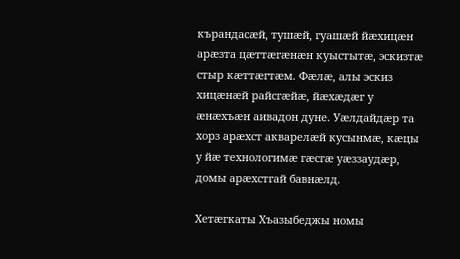кърандасæй, тушæй, гуашæй йæхицæн арæзта цæттæгæнæн куыстытæ, эскизтæ стыр кæттæгтæм. Фæлæ, алы эскиз хицæнæй райсгæйæ, йæхæдæг у æнæхъæн аивадон дуне. Уæлдайдæр та хорз арæхст акварелæй кусынмæ, кæцы у йæ технологимæ гæсгæ уæззаудæр, домы арæхстгай бавнæлд.

Хетæгкаты Хъазыбеджы номы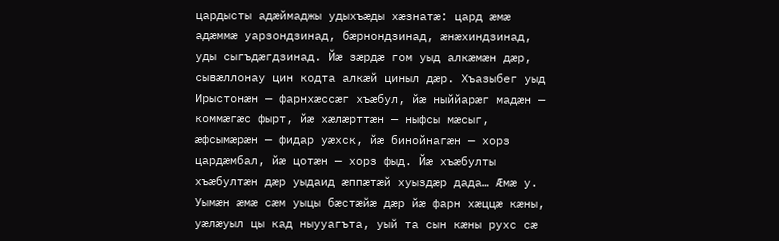цардысты адæймаджы удыхъæды хæзнатæ: цард æмæ адæммæ уарзондзинад, бæрнондзинад, æнæхиндзинад, уды сыгъдæгдзинад. Йæ зæрдæ гом уыд алкæмæн дæр, сывæллонау цин кодта алкæй циныл дæр. Хъазыбег уыд Ирыстонæн — фарнхæссæг хъæбул, йæ ныййарæг мадæн — коммæгæс фырт, йæ хæлæрттæн — ныфсы мæсыг, æфсымæрæн — фидар уæхск, йæ бинойнагæн — хорз цардæмбал, йæ цотæн — хорз фыд. Йæ хъæбулты хъæбултæн дæр уыдаид æппæтæй хуыздæр дада… Æмæ у. Уымæн æмæ сæм уыцы бæстæйæ дæр йæ фарн хæццæ кæны, уæлæуыл цы кад ныууагъта, уый та сын кæны рухс сæ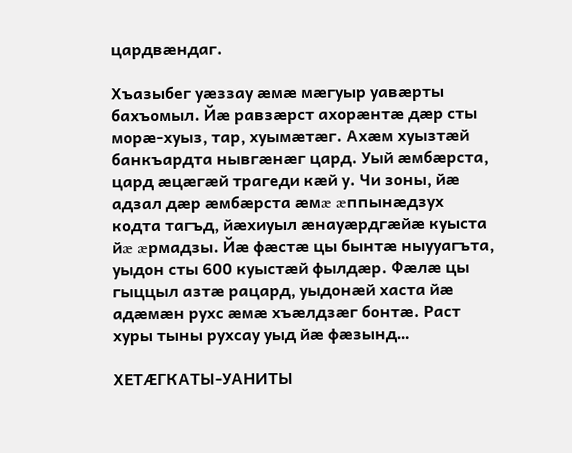цардвæндаг.

Хъазыбег уæззау æмæ мæгуыр уавæрты бахъомыл. Йæ равзæрст ахорæнтæ дæр сты морæ-хуыз, тар, хуымæтæг. Ахæм хуызтæй банкъардта нывгæнæг цард. Уый æмбæрста, цард æцæгæй трагеди кæй у. Чи зоны, йæ адзал дæр æмбæрста æмæ æппынæдзух кодта тагъд, йæхиуыл æнауæрдгæйæ куыста йæ æрмадзы. Йæ фæстæ цы бынтæ ныууагъта, уыдон сты 600 куыстæй фылдæр. Фæлæ цы гыццыл азтæ рацард, уыдонæй хаста йæ адæмæн рухс æмæ хъæлдзæг бонтæ. Раст хуры тыны рухсау уыд йæ фæзынд…

ХЕТÆГКАТЫ-УАНИТЫ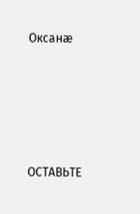Оксанæ







ОСТАВЬТЕ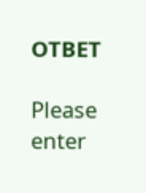ОТВЕТ

Please enter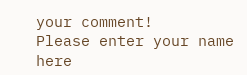your comment!
Please enter your name here